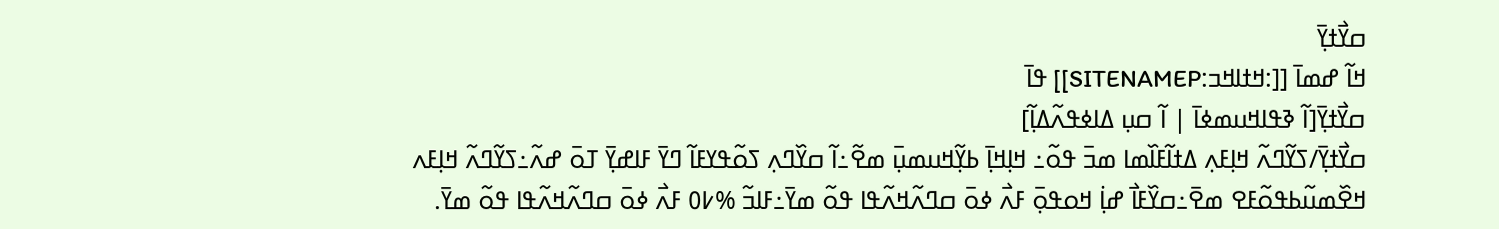ߛߌ߯ߙߌ߲߫
ߞߊ߬ ߝߘߊ߫ [[:ߞߙߊߞߏ:SITENAMEP]] ߟߊ߫
ߛߌ߯ߙߌ߲߫[ߊ߬ ߢߟߊߞߎߘߦߊ߫ | ߊ߬ ߛߎ߲ ߡߊߦߟߍ߬ߡߊ߲߬]
ߛߌ߯ߙߌ߲߫/ߖߌ߬ߣߍ߬ ߞߊ߲ߓߍ߲ ߡߙߊ߬ߓߊ߰ߘߊ ߘߏ߫ ߟߋ߬߸ ߞߊ߲ߞߊ߲߫ ߕߌ߲߬ߞߎߘߎ߲߫ ߘߐ߬߸ߊ߬ ߛߌ߰ߣߍ߲ ߖߋ߬ߟߌߓߊ߬ ߣߌ߫ ߓߊߝߌ߲߫ ߠߋ߫ ߝߍ߬߸ߖߌ߬ߣߍ߬ ߞߊ߲ߓߍ ߞߐ߰ߘߎ߬ߕߟߋ߬ߓߐ ߘߐ߫߸ߛߌ߰ߓߊ߯ ߝߊ߲߭ ߞߋߟߋ߲߫ ߓߍ߯ ߦߋ߫ ߛߣߍ߬ߞߍ߬ߟߊ ߟߋ߬ ߘߌ߫߸ߓߊߏ߬ %߇߀ ߓߍ߯ ߦߋ߫ ߛߣߍ߬ߞߍ߬ߟߊ ߟߋ߬ ߘߌ߫.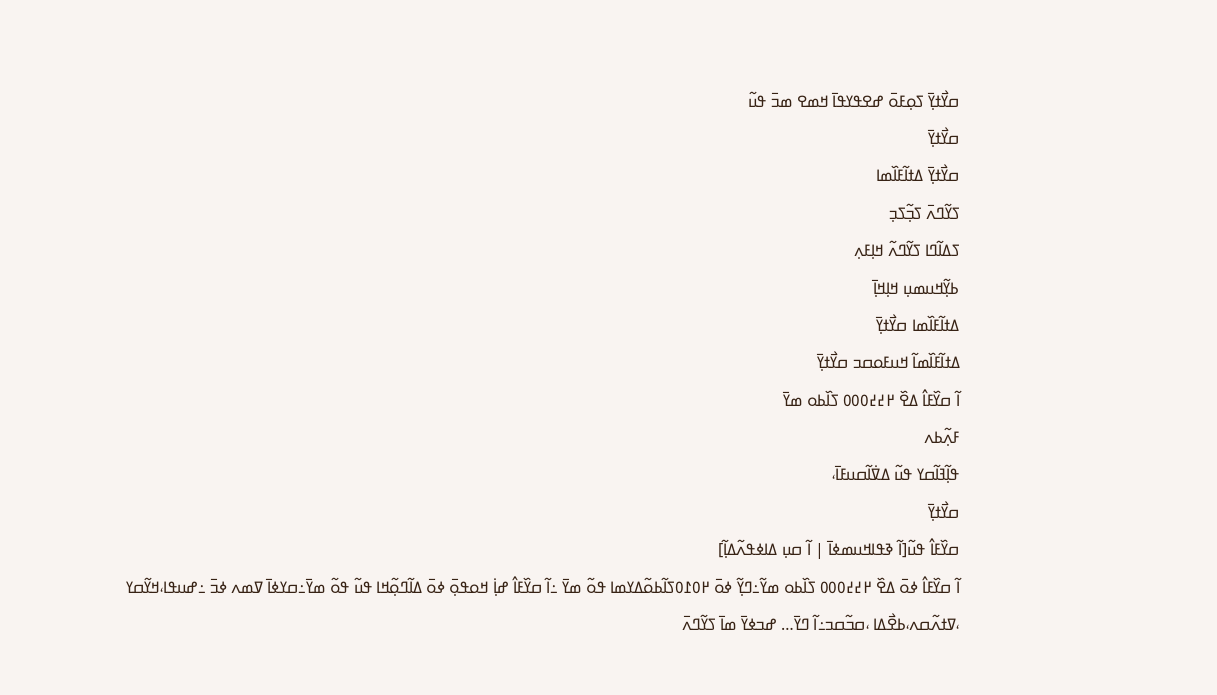ߛߌ߯ߙߌ߲߫ ߖߋ߲ߓߋ߫ ߝߐߟߌߟߊ߫ ߞߘߐ ߘߏ߫ ߟߎ߬
ߛߌ߯ߙߌ߲߫
ߛߌ߯ߙߌ߲߫ ߡߙߊ߬ߓߊ߰ߘߊ
ߖߌ߬ߣߍ߫ ߖߏ߲߬ߖߏ߲
ߖߡߊ߬ߣߊ ߖߌ߬ߣߍ߬ ߞߊ߲ߓߍ߲
ߕߌ߲߬ߞߎߘߎ߲ ߞߊ߲ߞߊ߲߫
ߡߙߊ߬ߓߊ߰ߘߊ ߛߌ߯ߙߌ߲߫
ߡߙߊ߬ߓߊ߰ߘߊ߬ ߞߎߓߋߛߏ ߛߌ߯ߙߌ߲߫
ߊ߬ ߛߌ߰ߓߊ߮ ߡߐ߰ ߂߄߄߀߀߀ ߖߊ߰ߕߋ ߘߌ߫
ߓߍ߲߬ߕߍ
ߟߊ߲߬ߔߊ߬ߛߌ ߟߎ߬ ߡߜ߭ߊ߬ߛߎߓߊ߫،
ߛߌ߯ߙߌ߲߫
ߛߌ߰ߓߊ߮ ߟߎ߬[ߊ߬ ߢߟߊߞߎߘߦߊ߫ | ߊ߬ ߛߎ߲ ߡߊߦߟߍ߬ߡߊ߲߬]
ߊ߬ ߛߌ߰ߓߊ߮ ߦߋ߫ ߡߐ߰ ߂߄߄߀߀߀ ߖߊ߰ߕߋ ߘߌ߬߸ߣߌ߲߬ ߦߋ߫ ߂߀߁߀ߖߊ߬ߕߋ߬ߡߌߘߊ ߟߋ߬ ߘߌ߫ ߸ߊ߬ ߛߌ߰ߓߊ߮ ߝߊ߲߭ ߞߋߟߋ߲߫ ߦߋ߫ ߡߊ߬ߣߋ߲߬ߞߊ ߟߎ߬ ߟߋ߬ ߘߌ߫߸ߛߌߦߊ߫ ߜߘߍ ߦߏ߫ ߸ߝߎߟߊ،ߞߌ߬ߛߌ ،ߜߙߍ߬ߛߍ،ߕߐ߯ߡߊ ،ߛߏ߬ߛߏ߸ߊ߬ ߣߌ߫… ߝߏߦߌ߫ ߘߊ߫ ߖߌ߬ߣߍ߫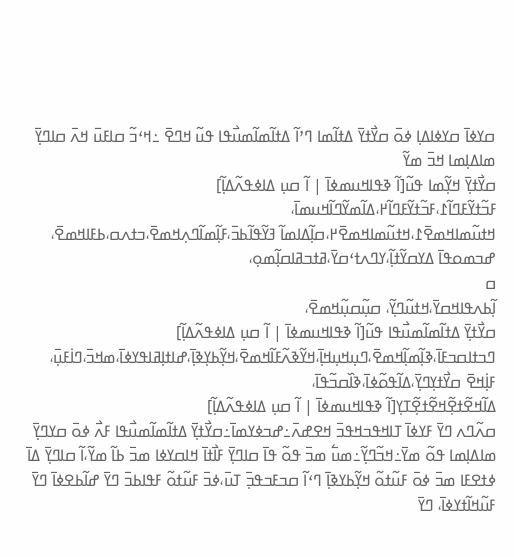ߛߌߦߊ߫ ߛߌߦߊߡߊ߲ ߦߋ߫ ߛߌ߯ߙߌ߫ ߡߙߊ߬ߘߊ ߣߴߊ߬ ߡߙߊ߬ߘߊ߬ߘߎ߯ߟߊ ߟߎ߬ ߞߣߐ߫ ߸ߞߵߏ߬ ߛߊߓߎ߫ ߞߍ߫ ߛߊߣߌ߲߫ ߘߊߡߊ߲ߘߊ ߞߏ߫ ߘߌ߬
ߛߌ߯ߙߌ߲߫ ߞߌ߲߬ߘߊ ߟߎ߬[ߊ߬ ߢߟߊߞߎߘߦߊ߫ | ߊ߬ ߛߎ߲ ߡߊߦߟߍ߬ߡߊ߲߬]
ߓߏ߬ߙߌ߬ߓߣߊ߬߁،ߓߏ߬ߙߌ߬ߓߣߊ߬߂،ߡߊ߬ߘߌ߬ߣߊ߬ߞߎߘߊ߫،
ߞߙߎ߬ߘߊߞߘߐ߫߁،ߞߙߎ߬ߘߊߞߘߐ߫߂،ߛߊ߲߬ߡߊߘߊ߬ ߔߌ߬ߟߊ߬ߕߏ߫،ߓߊ߲߬ߘߊ߬ߣߍ߲ߞߘߐ߫،ߏߙߍߛ،ߕߓߊߞߘߐ߫،
ߝߏߘߋߟߊ߫ ߡߌߛߌ߬ߙߊ߲߬،ߌߣߍߙߵߛߌ߫،ߥߙߏߥߊߛߊ߲߬ߘߋ߲،
ߛ
ߊ߲߬ߕߍߟߊߞߛߌ߫،ߞߙߎ߬ߣߌ߲߬، ߛߎ߲߬ߛߎ߲߬ߞߘߐ߫،
ߛߌ߯ߙߌ߲߫ ߡߙߊ߬ߘߊ߬ߘߎ߯ߟߊ ߟߎ߬[ߊ߬ ߢߟߊߞߎߘߦߊ߫ | ߊ߬ ߛߎ߲ ߡߊߦߟߍ߬ߡߊ߲߬]
ߣߏߙߊߛߏߓߊ߫،ߢߊ߲߬ߘߊ߲߬ߞߘߐ߫،ߣߎ߲ߞߎ߲ߞߊ߲߫،ߞߌ߬ߢߍ߬ߓߊ߬ߞߘߐ߫،ߞߌ߲߬ߕߌ߲ߢߊ߲߫،ߝߊߙߊ߲ߥߊߟߌߦߊ߫،ߘߞߏ߫،ߣߊ߭ߓߎ߲߫، ߓߊ߲߭ߞߐ߫ ߛߌ߯ߙߌ߲ߣߌ߲߫،ߡߊ߬ߟߋ߬ߦߊ߫،ߢߊ߰ߛߏ߬ߟߊ߫،
ߡߊ߬ߞߐ߬ߙߐ߲߬ߞߐ߬ߙߐ߲߬ߠߌ߲[ߊ߬ ߢߟߊߞߎߘߦߊ߫ | ߊ߬ ߛߎ߲ ߡߊߦߟߍ߬ߡߊ߲߬]
ߛߍ߬ߣߍ ߣߌ߫ ߓߌߦߊ߫ ߠߊߞߟߏߞߟߏ߫ ߞߐߝߍ߫߸ߝߏߦߌߘߊ߫߸ߛߌ߯ߙߌ߲߫ ߡߙߊ߬ߘߊ߬ߘߎ߯ߟߊ ߓߍ߯ ߦߋ߫ ߛߌߣߌ߲߫ ߘߊߡߊ߲ߘߊ ߟߋ߬ ߘߌ߫߸ߞߏ߬ߣߌ߲߬߸ߘߎ߱ ߘߏ߫ ߟߋ߬ ߟߊ߫ ߛߊߣߌ߲߫ ߓߊ߯ߙߊ߫ ߞߊߛߌߦߊ ߘߏ߫ ߕߊ߬ ߘߌ߬،ߊ߬ ߛߊߣߌ߲߫ ߡߊ߫ ߦߙߐߓߊ ߘߏ߫ ߦߋ߫ ߓߎ߬ߙߋ߬ ߞߌ߲߬ߕߌߢߊ߲߫ ߣߵߊ߬ ߛߏߓߏߟߏ߲߫ ߠߎ߫،ߦߏ߫ ߓߎ߬ߙߋ߬ ߓߟߊߕߏ߫ ߣߌ߫ ߝߊ߬ߕߐߦߊ߫ ߣߌ߫ ߓߎ߬ߞߊ߬ߙߌߦߊ߫، ߣߌ߫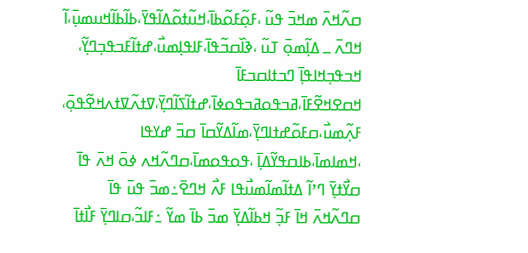ߛߍ߬ߞߍ߫ ߘߞߏ߫ ߟߎ߬ ،ߓߋ߲߬ߓߋ߬ߕߊ߫،ߞߎ߬ߙߋ߬ߡߊ߬ߟߌ߫،ߕߊ߬ߕߊ߬ߞߎߘߎ߲߫،ߊ߬ ߞߣߍ߫ ߺ ߡߊ߲߬ߘߋ߲߫ ߠߎ߬ ،ߢߊ߰ߛߏ߬ߟߊ߫،ߓߊߟߊ߲ߘߎ߯،ߝߙߊ߬ߓߏߟߏ߲ߣߌ߲߬،
ߞߏߟߏ߲ߞߊߟߊ߲߫ ߣߏߙߊߛߏߓߊ߫ ߞߛߐߞߐ߬ߓߊ߫،ߥߏߟߋߥߏߟߋߦߊ߫،ߝߙߊ߬ߖߊ߬ߣߌ߲߫،ߜߙߍ߬ߜߙߍߞߐ߬ߟߋ߲߫، ߓߍ߲߬ߘߎ߯،ߛߓߋ߬ߝߙߊߣߌ߲߫،ߘߊ߬ߡߌ߬ߛߊ߫ ߛߏ߫ ߝߌߟߊ ،ߞߘߊߘߊ߫،ߕߊߛߟߌ߬ߡߊ߲߫ ،ߟߋߟߋߘߊ߫،ߛߣߍ߬ߞߍ ߦߋ߫ ߞߍ߫ ߟߊ߫ ߛߌ߯ߙߌ߲߫ ߣߴߊ߬ ߡߙߊ߬ߘߊ߬ߘߎ߯ߟߊ ߓߍ߯ ߞߣߐ߫߸ߘߏ߫ ߟߎ߫ ߟߊ߫ ߛߣߍ߬ߞߍ߫ ߞߊ߫ ߓߏ߲߬ ߞߕߊ߬ߡߌ߲߫ ߘߏ߫ ߕߊ߫ ߘߌ߬ ߸ߓߊߏ߬،ߛߊߣߌ߲߫ ߓߊ߯ߙߊ߫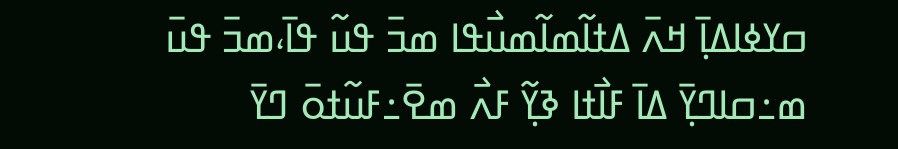ߛߌߦߊߡߊ߲߫ ߞߍ߫ ߡߙߊ߬ߘߊ߬ߘߎ߯ߟߊ ߘߏ߫ ߟߎ߬ ߟߊ߫،ߘߏ߫ ߟߎ߫ ߘ߸ߛߊߣߌ߲߫ ߡߊ߫ ߓߊ߯ߙߊ ߢߌ߲߬ ߓߍ߯ ߘߐ߫߸ߓߎ߬ߙߋ߫ ߣߌ߫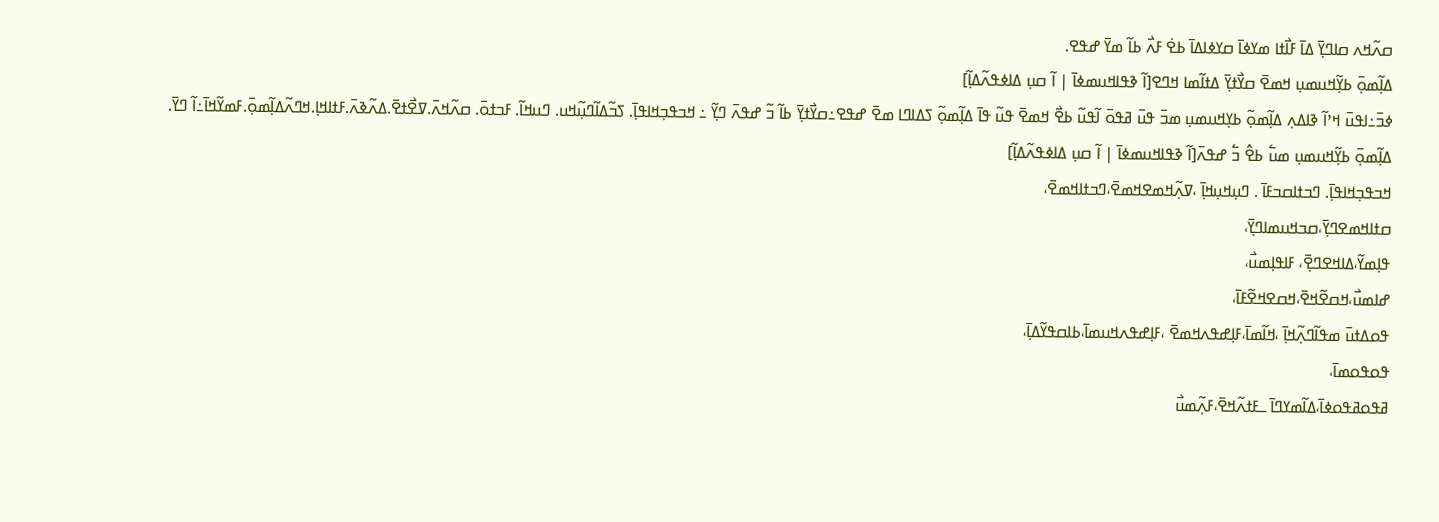ߛߍ߬ߞߍ ߛߊߣߌ߲߫ ߡߊ߫ ߓߊ߯ߙߊ ߘߌߦߊ߫ ߛߌߦߊߡߊ߫ ߕߐ߭ ߓߍ߯ ߕߊ߬ ߘߌ߫ ߝߟߐ.
ߡߊ߲߬ߘߋ߲߫ ߕߌ߲߬ߞߎߘߎ߲ ߞߘߐ߫ ߛߌ߯ߙߌ߲߫ ߡߙߊ߬ߘߊ ߞߣߐ[ߊ߬ ߢߟߊߞߎߘߦߊ߫ | ߊ߬ ߛߎ߲ ߡߊߦߟߍ߬ߡߊ߲߬]
ߦߏ߫߸ߊߟߎ߫ ߞߴߊ߬ ߢߊߡߍ߲ ߡߊ߲߬ߘߋ߲߬ ߕߌ߲ߞߎߘߎ߲ ߘߏ߫ ߟߎ߫ ߥߟߋ߫ ߊ߬ߟߎ߬ ߕߐ߯ ߞߘߐ߫ ߟߎ߬ ߟߊ߫ ߡߊ߲߬ߘߋ߲߬ ߖߡߊߣߊ ߘߐ߫ ߝߟߐ߸ߛߌ߯ߙߌ߲߫ ߕߊ߬ ߏ߬ ߝߟߍ߫ ߣߌ߲߬ ߸ ߞߏߟߏ߲ߞߊߟߊ߲߫. ߖߏ߬ߡߊ߬ߣߎ߲߬ߞߎ. ߣߎߞߊ߬. ߓߏߙߋ߫. ߛߍ߬ߞߍ߫.ߜߐ߯ߙߐ߫.ߡߍ߬ߢߍ߫.ߓߙߊߞߊ߲.ߞߣߍ߬ߡߊ߲߬ߘߋ߲߫.ߓߘߌ߬ߞߊ߫߸ߊ߬ ߣߌ߫.
ߡߊ߲߬ߘߋ߲߫ ߕߌ߲߬ߞߎߘߎ߲ ߘߎ߱ ߕߐ߮ ߏ߱ ߝߟߍ߫[ߊ߬ ߢߟߊߞߎߘߦߊ߫ | ߊ߬ ߛߎ߲ ߡߊߦߟߍ߬ߡߊ߲߬]
ߞߏߟߏ߲ߞߊߟߊ߲߫. ߣߏߙߊߛߏߓߊ߫ . ߣߎ߲ߞߎ߲ߞߊ߲߫ ،ߜߍ߲߬ߞߘߐߞߘߐ߫،ߣߏߙߊߞߘߐ߫،
ߛߙߊߞߘߐߣߌ߲߫،ߛߏߞߎߘߊߣߌ߲߫،
ߟߊ߲ߘߌ߬،ߡߊߞߐߣߐ߲߫، ߓߊߟߊ߲ߘߎ߯،
ߝߊߘߎ߯،ߞߛߐ߬ߞߐ߫،ߞߛߐߞߐ߬ߓߊ߫،
ߟߋߡߙߎ߫ ߘߟߊ߬ߣߍ߲߬ߞߊ߲߫ ،ߞߊ߬ߘߊ߫،ߓߊ߲ߝߟߍߞߘߐ߫ ،ߓߊ߲ߝߟߍߞߎߘߊ߫،ߕߊߛߟߌ߬ߡߊ߲߫،
ߟߋߟߋߘߊ߫،
ߥߟߋߥߟߋߦߊ߫،ߡߊ߬ߘߌߣߊ߫ ߺߓߙߍ߬ߞߐ߫،ߓߍ߲߬ߘߎ߯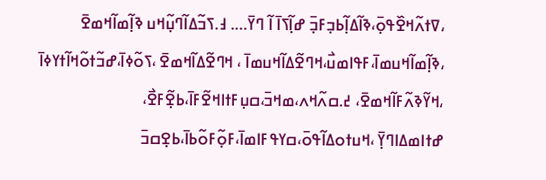،ߜߙߍ߬ߞߐ߰ߟߋ߲߫،ߢߊ߬ߡߊ߲߬ߕߏ߲ߓߏ߲߫ ߝߊ߲߬ߖߊ߫ ߊ߬ ߣߌ߫…. ߃.ߖߏ߬ߡߊ߬ߣߎ߲߬ߞߎ ߢߊ߲߬ߘߊ߬ߞߘߐ߫ ،ߢߊ߲߬ߘߊ߬ߞߎߘߊ߫،ߓߟߊߘߎ߯،ߞߣߐ߬ߡߊ߬ߞߎߘߊ߫ ، ߞߣߐ߬ߡߊ߬ߞߘߐ߫ ،ߖߋ߬ߦߊ߫،ߝߏ߬ߙߋ߬ߞߊ߬ߙߌߦߊ߫ ،ߞߌ߬ߢߍ߬ߓߊ߬ߞߘߐ߫، ߄.ߛߍ߬ߞߍ،ߘߞߏ߫،ߛߎ߲ߓߙߊߞߐ߬ߓߊ߫،ߕߐ߲߬ߓߐ߯،
ߝߙߊߘߡߊߣߌ߲߫ ،ߞߎߙߋߡߊ߬ߟߋ߫،ߛߌߟߓߊߘߊ߫،ߓߋ߲߬ߓߋ߬ߕߊ߫،ߕߐ߲ߛߏ߫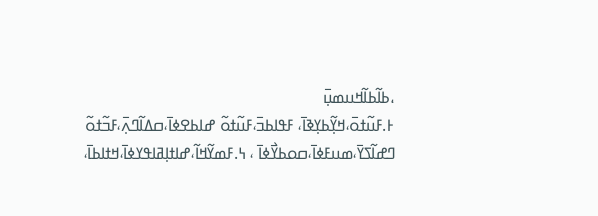،ߕߊ߬ߕߊ߬ߞߎߘߎ߲߫
߅.ߓߎ߬ߙߋ߫،ߞߌ߲߬ߕߌ߲ߢߊ߫، ߓߟߊߕߏ߫،ߓߎ߬ߙߋ߬ ߝߊߕߐߦߊ߫،ߛߡߊ߬ߣߍ߲߫،ߓߏ߬ߙߋ߬ ߣߝߊ߬ߖߌ߫،ߘߎߓߦߊ߫،ߛߋߕߌ߯ߦߊ߫ ، ߆.ߓߘߌ߬ߞߊ߬،ߝߊߙߊ߲ߥߊߟߌߦߊ߫،ߞߙߊߕߊ߫،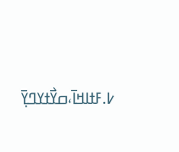߇.ߓߙߊߞߊ߫،ߛߌ߯ߙߌߣߌ߲߫